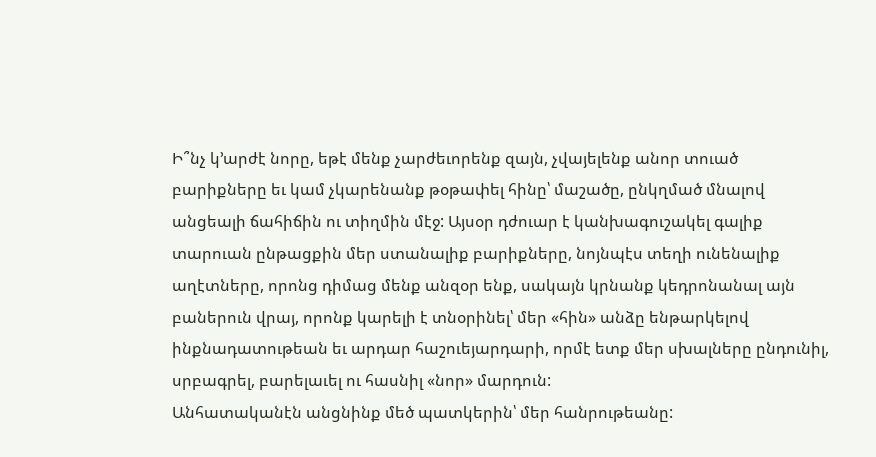Ի՞նչ կ՚արժէ նորը, եթէ մենք չարժեւորենք զայն, չվայելենք անոր տուած բարիքները եւ կամ չկարենանք թօթափել հինը՝ մաշածը, ընկղմած մնալով անցեալի ճահիճին ու տիղմին մէջ: Այսօր դժուար է կանխագուշակել գալիք տարուան ընթացքին մեր ստանալիք բարիքները, նոյնպէս տեղի ունենալիք աղէտները, որոնց դիմաց մենք անզօր ենք, սակայն կրնանք կեդրոնանալ այն բաներուն վրայ, որոնք կարելի է տնօրինել՝ մեր «հին» անձը ենթարկելով ինքնադատութեան եւ արդար հաշուեյարդարի, որմէ ետք մեր սխալները ընդունիլ, սրբագրել, բարելաւել ու հասնիլ «նոր» մարդուն:
Անհատականէն անցնինք մեծ պատկերին՝ մեր հանրութեանը: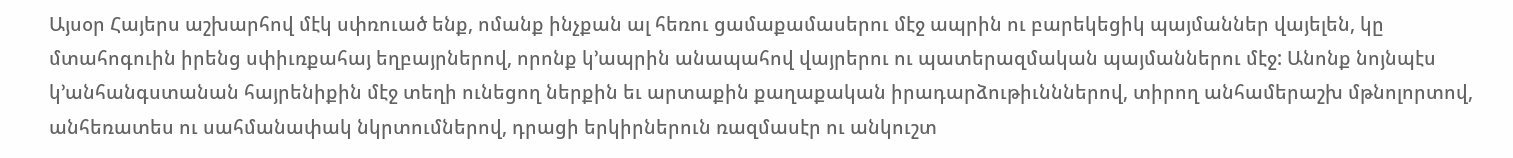Այսօր Հայերս աշխարհով մէկ սփռուած ենք, ոմանք ինչքան ալ հեռու ցամաքամասերու մէջ ապրին ու բարեկեցիկ պայմաններ վայելեն, կը մտահոգուին իրենց սփիւռքահայ եղբայրներով, որոնք կ՚ապրին անապահով վայրերու ու պատերազմական պայմաններու մէջ: Անոնք նոյնպէս կ՚անհանգստանան հայրենիքին մէջ տեղի ունեցող ներքին եւ արտաքին քաղաքական իրադարձութիւնններով, տիրող անհամերաշխ մթնոլորտով, անհեռատես ու սահմանափակ նկրտումներով, դրացի երկիրներուն ռազմասէր ու անկուշտ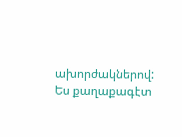ախորժակներով: Ես քաղաքագէտ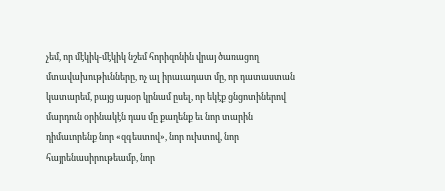չեմ, որ մէկիկ-մէկիկ նշեմ հորիզոնին վրայ ծառացող մտավախութիւնները, ոչ ալ իրաւադատ մը, որ դատաստան կատարեմ, բայց այսօր կրնամ ըսել, որ եկէք ցնցոտիներով մարդուն օրինակէն դաս մը քաղենք եւ նոր տարին դիմաւորենք նոր «զգեստով», նոր ուխտով, նոր հայրենասիրութեամբ, նոր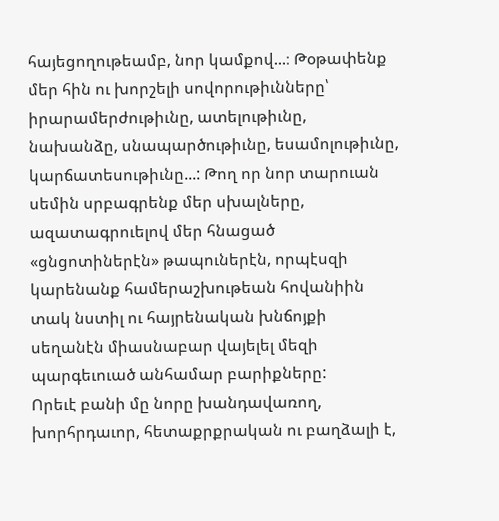հայեցողութեամբ, նոր կամքով...։ Թօթափենք մեր հին ու խորշելի սովորութիւնները՝ իրարամերժութիւնը, ատելութիւնը, նախանձը, սնապարծութիւնը, եսամոլութիւնը, կարճատեսութիւնը...: Թող որ նոր տարուան սեմին սրբագրենք մեր սխալները, ազատագրուելով մեր հնացած «ցնցոտիներէն» թապուներէն, որպէսզի կարենանք համերաշխութեան հովանիին տակ նստիլ ու հայրենական խնճոյքի սեղանէն միասնաբար վայելել մեզի պարգեւուած անհամար բարիքները:
Որեւէ բանի մը նորը խանդավառող, խորհրդաւոր, հետաքրքրական ու բաղձալի է,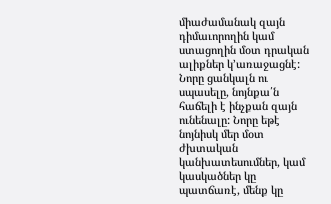միաժամանակ զայն դիմաւորողին կամ ստացողին մօտ դրական ալիքներ կ՚առաջացնէ: Նորը ցանկալն ու սպասելը, նոյնքա՛ն հաճելի է ինչքան զայն ունենալը: Նորը եթէ նոյնիսկ մեր մօտ ժխտական կանխատեսումներ, կամ կասկածներ կը պատճառէ, մենք կը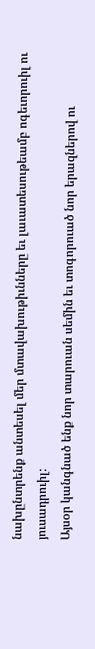նախընտրենք անտեսել մեր մտավախութիւնները եւ լաւատեսութեամբ ոգեւորուիլ ու յուսադրուիլ:
Այսօր կանգնած ենք նոր տարուան սեմին եւ տոգորուած նոր երազներով ու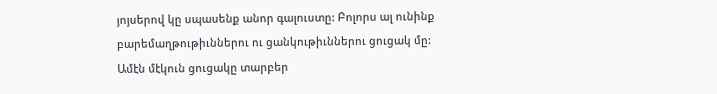յոյսերով կը սպասենք անոր գալուստը: Բոլորս ալ ունինք բարեմաղթութիւններու ու ցանկութիւններու ցուցակ մը: Ամէն մէկուն ցուցակը տարբեր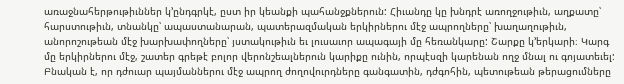առաջնահերթութիւններ կ՚ընդգրկէ, ըստ իր կեանքի պահանջքներուն: Հիւանդը կը խնդրէ առողջութիւն, աղքատը՝ հարստութիւն, տնանկը՝ ապաստանարան, պատերազմական երկիրներու մէջ ապրողները՝ խաղաղութիւն, անորոշութեան մէջ խարխափողները՝ յստակութիւն եւ լուսաւոր ապագայի մը հեռանկարը: Շարքը կ՚երկարի։ Կարգ մը երկիրներու մէջ, շատեր գրեթէ բոլոր վերոնշեալներուն կարիքը ունին, որպէսզի կարենան ողջ մնալ ու գոյատեւել:
Բնական է, որ դժուար պայմաններու մէջ ապրող ժողովուրդները գանգատին, դժգոհին, պետութեան թերացումները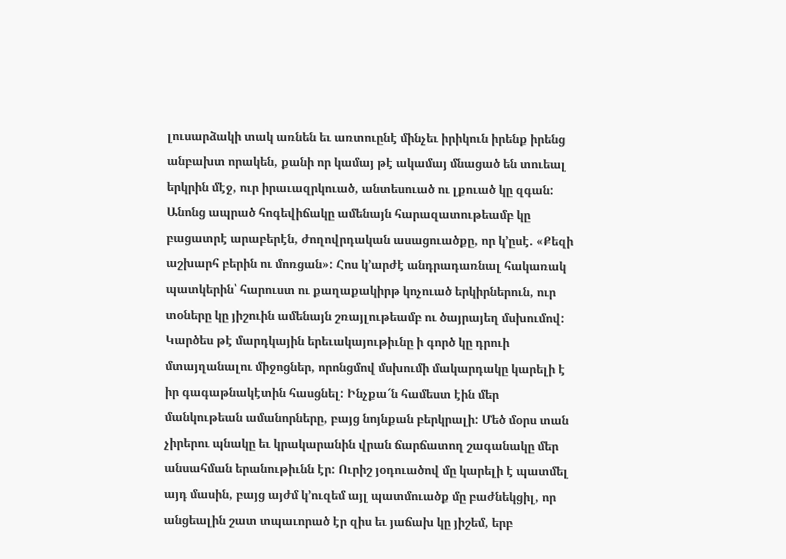լուսարձակի տակ առնեն եւ առտուընէ մինչեւ իրիկուն իրենք իրենց անբախտ որակեն, քանի որ կամայ թէ ակամայ մնացած են տուեալ երկրին մէջ, ուր իրաւազրկուած, անտեսուած ու լքուած կը զգան: Անոնց ապրած հոգեվիճակը ամենայն հարազատութեամբ կը բացատրէ արաբերէն, ժողովրդական ասացուածքը, որ կ՚ըսէ. «Քեզի աշխարհ բերին ու մոռցան»: Հոս կ՚արժէ անդրադառնալ հակառակ պատկերին՝ հարուստ ու քաղաքակիրթ կոչուած երկիրներուն, ուր տօները կը յիշուին ամենայն շռայլութեամբ ու ծայրայեղ մսխումով: Կարծես թէ մարդկային երեւակայութիւնը ի գործ կը դրուի մտայղանալու միջոցներ, որոնցմով մսխումի մակարդակը կարելի է իր գագաթնակէտին հասցնել: Ինչքա՜ն համեստ էին մեր մանկութեան ամանորները, բայց նոյնքան բերկրալի: Մեծ մօրս տան չիրերու պնակը եւ կրակարանին վրան ճարճատող շագանակը մեր անսահման երանութիւնն էր: Ուրիշ յօդուածով մը կարելի է պատմել այդ մասին, բայց այժմ կ՚ուզեմ այլ պատմուածք մը բաժնեկցիլ, որ անցեալին շատ տպաւորած էր զիս եւ յաճախ կը յիշեմ, երբ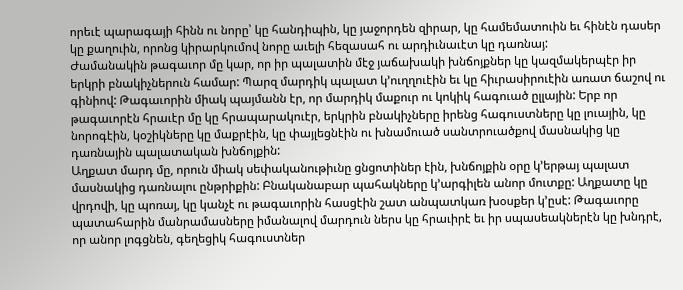որեւէ պարագայի հինն ու նորը՝ կը հանդիպին, կը յաջորդեն զիրար, կը համեմատուին եւ հինէն դասեր կը քաղուին, որոնց կիրարկումով նորը աւելի հեզասահ ու արդիւնաւէտ կը դառնայ:
Ժամանակին թագաւոր մը կար, որ իր պալատին մէջ յաճախակի խնճոյքներ կը կազմակերպէր իր երկրի բնակիչներուն համար: Պարզ մարդիկ պալատ կ՚ուղղուէին եւ կը հիւրասիրուէին առատ ճաշով ու գինիով: Թագաւորին միակ պայմանն էր, որ մարդիկ մաքուր ու կոկիկ հագուած ըլլային: Երբ որ թագաւորէն հրաւէր մը կը հրապարակուէր, երկրին բնակիչները իրենց հագուստները կը լուային, կը նորոգէին, կօշիկները կը մաքրէին, կը փայլեցնէին ու խնամուած սանտրուածքով մասնակից կը դառնային պալատական խնճոյքին:
Աղքատ մարդ մը, որուն միակ սեփականութիւնը ցնցոտիներ էին, խնճոյքին օրը կ՚երթայ պալատ մասնակից դառնալու ընթրիքին: Բնականաբար պահակները կ՚արգիլեն անոր մուտքը: Աղքատը կը վրդովի, կը պոռայ, կը կանչէ ու թագաւորին հասցէին շատ անպատկառ խօսքեր կ՚ըսէ: Թագաւորը պատահարին մանրամասները իմանալով մարդուն ներս կը հրաւիրէ եւ իր սպասեակներէն կը խնդրէ, որ անոր լոգցնեն, գեղեցիկ հագուստներ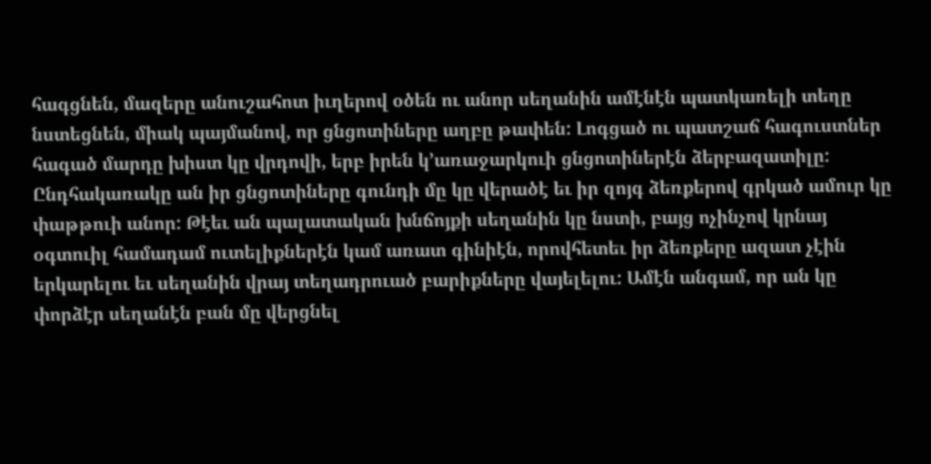հագցնեն, մազերը անուշահոտ իւղերով օծեն ու անոր սեղանին ամէնէն պատկառելի տեղը նստեցնեն, միակ պայմանով, որ ցնցոտիները աղբը թափեն: Լոգցած ու պատշաճ հագուստներ հագած մարդը խիստ կը վրդովի, երբ իրեն կ՚առաջարկուի ցնցոտիներէն ձերբազատիլը: Ընդհակառակը ան իր ցնցոտիները գունդի մը կը վերածէ եւ իր զոյգ ձեռքերով գրկած ամուր կը փաթթուի անոր: Թէեւ ան պալատական խնճոյքի սեղանին կը նստի, բայց ոչինչով կրնայ օգտուիլ համադամ ուտելիքներէն կամ առատ գինիէն, որովհետեւ իր ձեռքերը ազատ չէին երկարելու եւ սեղանին վրայ տեղադրուած բարիքները վայելելու: Ամէն անգամ, որ ան կը փորձէր սեղանէն բան մը վերցնել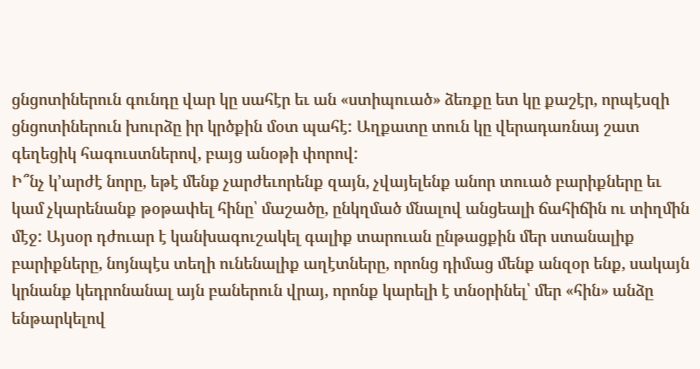ցնցոտիներուն գունդը վար կը սահէր եւ ան «ստիպուած» ձեռքը ետ կը քաշէր, որպէսզի ցնցոտիներուն խուրձը իր կրծքին մօտ պահէ: Աղքատը տուն կը վերադառնայ շատ գեղեցիկ հագուստներով, բայց անօթի փորով:
Ի՞նչ կ՚արժէ նորը, եթէ մենք չարժեւորենք զայն, չվայելենք անոր տուած բարիքները եւ կամ չկարենանք թօթափել հինը՝ մաշածը, ընկղմած մնալով անցեալի ճահիճին ու տիղմին մէջ: Այսօր դժուար է կանխագուշակել գալիք տարուան ընթացքին մեր ստանալիք բարիքները, նոյնպէս տեղի ունենալիք աղէտները, որոնց դիմաց մենք անզօր ենք, սակայն կրնանք կեդրոնանալ այն բաներուն վրայ, որոնք կարելի է տնօրինել՝ մեր «հին» անձը ենթարկելով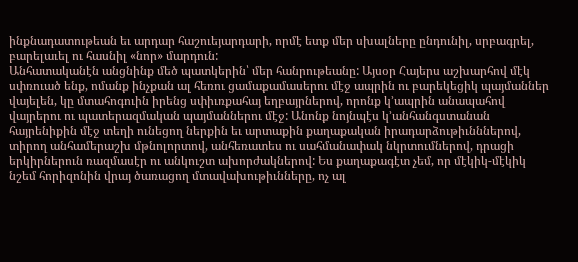ինքնադատութեան եւ արդար հաշուեյարդարի, որմէ ետք մեր սխալները ընդունիլ, սրբագրել, բարելաւել ու հասնիլ «նոր» մարդուն:
Անհատականէն անցնինք մեծ պատկերին՝ մեր հանրութեանը: Այսօր Հայերս աշխարհով մէկ սփռուած ենք, ոմանք ինչքան ալ հեռու ցամաքամասերու մէջ ապրին ու բարեկեցիկ պայմաններ վայելեն, կը մտահոգուին իրենց սփիւռքահայ եղբայրներով, որոնք կ՚ապրին անապահով վայրերու ու պատերազմական պայմաններու մէջ: Անոնք նոյնպէս կ՚անհանգստանան հայրենիքին մէջ տեղի ունեցող ներքին եւ արտաքին քաղաքական իրադարձութիւնններով, տիրող անհամերաշխ մթնոլորտով, անհեռատես ու սահմանափակ նկրտումներով, դրացի երկիրներուն ռազմասէր ու անկուշտ ախորժակներով: Ես քաղաքագէտ չեմ, որ մէկիկ-մէկիկ նշեմ հորիզոնին վրայ ծառացող մտավախութիւնները, ոչ ալ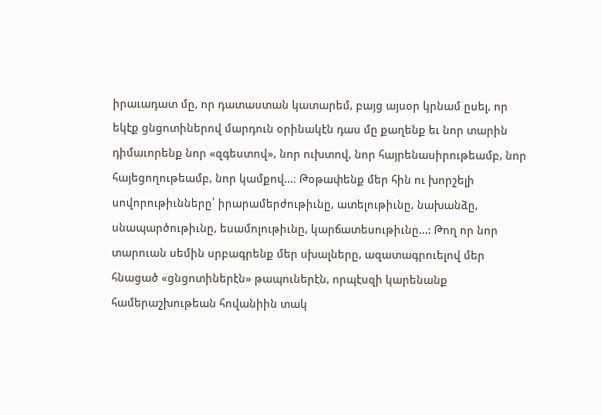իրաւադատ մը, որ դատաստան կատարեմ, բայց այսօր կրնամ ըսել, որ եկէք ցնցոտիներով մարդուն օրինակէն դաս մը քաղենք եւ նոր տարին դիմաւորենք նոր «զգեստով», նոր ուխտով, նոր հայրենասիրութեամբ, նոր հայեցողութեամբ, նոր կամքով...։ Թօթափենք մեր հին ու խորշելի սովորութիւնները՝ իրարամերժութիւնը, ատելութիւնը, նախանձը, սնապարծութիւնը, եսամոլութիւնը, կարճատեսութիւնը...: Թող որ նոր տարուան սեմին սրբագրենք մեր սխալները, ազատագրուելով մեր հնացած «ցնցոտիներէն» թապուներէն, որպէսզի կարենանք համերաշխութեան հովանիին տակ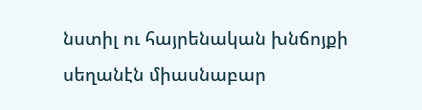նստիլ ու հայրենական խնճոյքի սեղանէն միասնաբար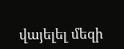վայելել մեզի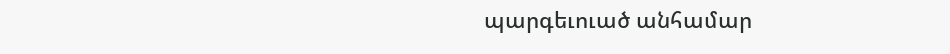պարգեւուած անհամար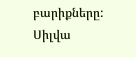բարիքները:
Սիլվա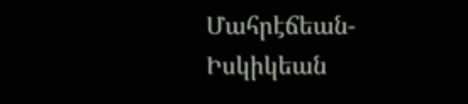Մահրէճեան-Իսկիկեան